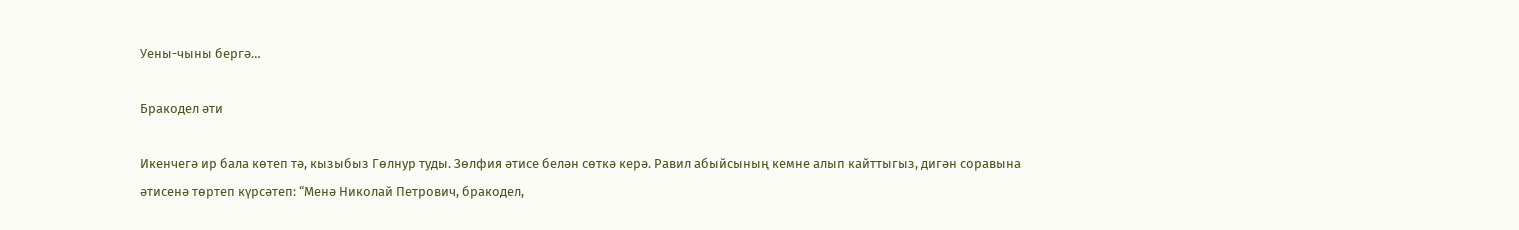Уены-чыны бергә…

Бракодел әти

Икенчегә ир бала көтеп тә, кызыбыз Гөлнур туды. Зөлфия әтисе белән сөткә керә. Равил абыйсының кемне алып кайттыгыз, дигән соравына әтисенә төртеп күрсәтеп: “Менә Николай Петрович, бракодел,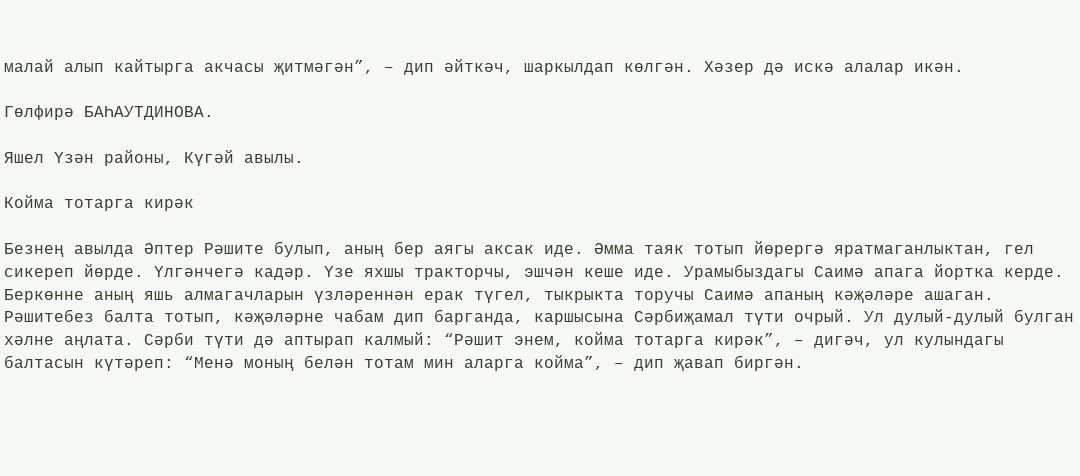малай алып кайтырга акчасы җитмәгән”, – дип әйткәч, шаркылдап көлгән. Хәзер дә искә алалар икән.

Гөлфирә БАҺАУТДИНОВА.

Яшел Үзән районы, Күгәй авылы.

Койма тотарга кирәк

Безнең авылда Әптер Рәшите булып, аның бер аягы аксак иде. Әмма таяк тотып йөрергә яратмаганлыктан, гел сикереп йөрде. Үлгәнчегә кадәр. Үзе яхшы тракторчы, эшчән кеше иде. Урамыбыздагы Саимә апага йортка керде. Беркөнне аның яшь алмагачларын үзләреннән ерак түгел, тыкрыкта торучы Саимә апаның кәҗәләре ашаган. Рәшитебез балта тотып, кәҗәләрне чабам дип барганда, каршысына Сәрбиҗамал түти очрый. Ул дулый-дулый булган хәлне аңлата. Сәрби түти дә аптырап калмый: “Рәшит энем, койма тотарга кирәк”, – дигәч, ул кулындагы балтасын күтәреп: “Менә моның белән тотам мин аларга койма”, – дип җавап биргән.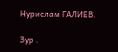Нурислам ГАЛИЕВ.

Зур .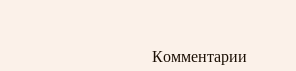Комментарии